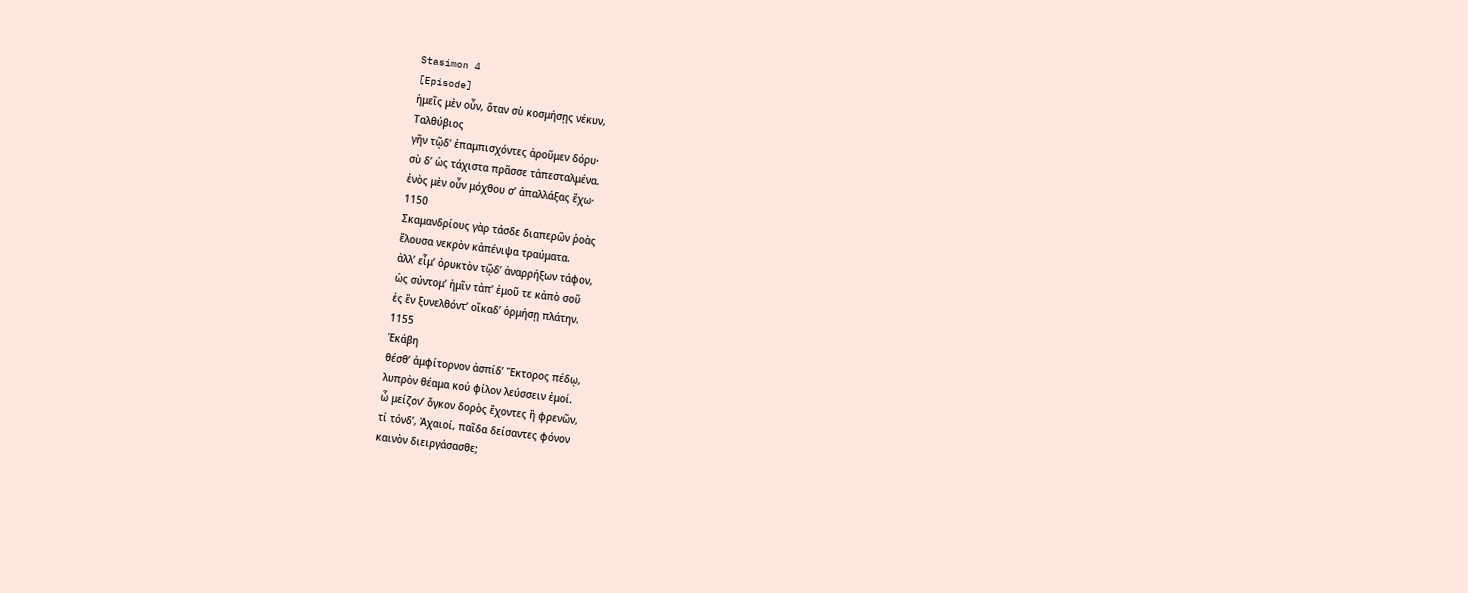Stasimon 4
[Episode]
ἡμεῖς μὲν οὖν, ὅταν σὺ κοσμήσῃς νέκυν,
Ταλθύβιος
γῆν τῷδʼ ἐπαμπισχόντες ἀροῦμεν δόρυ·
σὺ δʼ ὡς τάχιστα πρᾶσσε τἀπεσταλμένα.
ἑνὸς μὲν οὖν μόχθου σʼ ἀπαλλάξας ἔχω·
1150
Σκαμανδρίους γὰρ τάσδε διαπερῶν ῥοὰς
ἔλουσα νεκρὸν κἀπένιψα τραύματα.
ἀλλʼ εἶμʼ ὀρυκτὸν τῷδʼ ἀναρρήξων τάφον,
ὡς σύντομʼ ἡμῖν τἀπʼ ἐμοῦ τε κἀπὸ σοῦ
ἐς ἓν ξυνελθόντʼ οἴκαδʼ ὁρμήσῃ πλάτην.
1155
Ἑκάβη
θέσθʼ ἀμφίτορνον ἀσπίδʼ Ἕκτορος πέδῳ,
λυπρὸν θέαμα κοὐ φίλον λεύσσειν ἐμοί.
ὦ μείζονʼ ὄγκον δορὸς ἔχοντες ἢ φρενῶν,
τί τόνδʼ, Ἀχαιοί, παῖδα δείσαντες φόνον
καινὸν διειργάσασθε;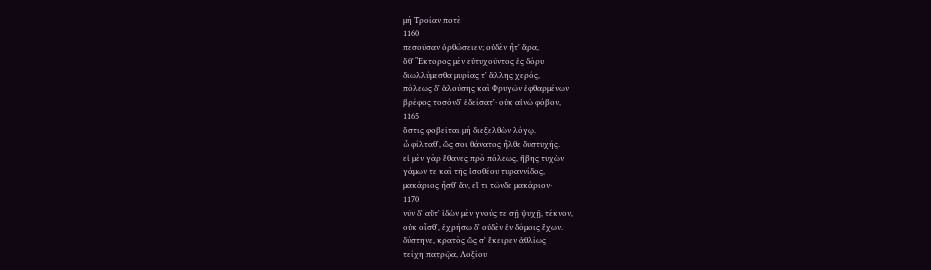μὴ Τροίαν ποτὲ
1160
πεσοῦσαν ὀρθώσειεν; οὐδὲν ἦτʼ ἄρα,
ὅθʼ Ἕκτορος μὲν εὐτυχοῦντος ἐς δόρυ
διωλλύμεσθα μυρίας τʼ ἄλλης χερός,
πόλεως δʼ ἁλούσης καὶ Φρυγῶν ἐφθαρμένων
βρέφος τοσόνδʼ ἐδείσατʼ· οὐκ αἰνῶ φόβον,
1165
ὅστις φοβεῖται μὴ διεξελθὼν λόγῳ.
ὦ φίλταθʼ, ὥς σοι θάνατος ἦλθε δυστυχής.
εἰ μὲν γὰρ ἔθανες πρὸ πόλεως, ἥβης τυχὼν
γάμων τε καὶ τῆς ἰσοθέου τυραννίδος,
μακάριος ἦσθʼ ἄν, εἴ τι τῶνδε μακάριον·
1170
νῦν δʼ αὔτʼ ἰδὼν μὲν γνούς τε σῇ ψυχῇ, τέκνον,
οὐκ οἶσθʼ, ἐχρήσω δʼ οὐδὲν ἐν δόμοις ἔχων.
δύστηνε, κρατὸς ὥς σʼ ἔκειρεν ἀθλίως
τείχη πατρῷα, Λοξίου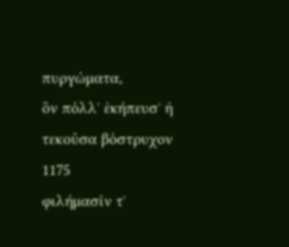πυργώματα,
ὃν πόλλʼ ἐκήπευσʼ ἡ τεκοῦσα βόστρυχον
1175
φιλήμασίν τʼ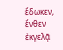ἔδωκεν, ἔνθεν ἐκγελᾷ